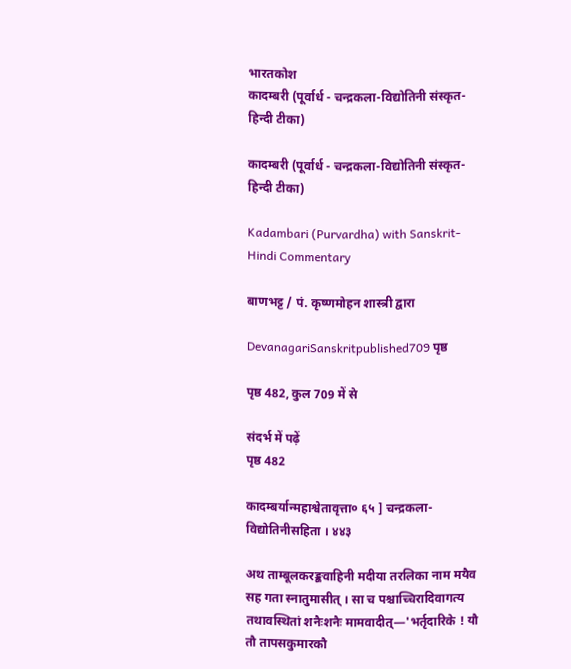भारतकोश
कादम्बरी (पूर्वार्ध - चन्द्रकला-विद्योतिनी संस्कृत-हिन्दी टीका)

कादम्बरी (पूर्वार्ध - चन्द्रकला-विद्योतिनी संस्कृत-हिन्दी टीका)

Kadambari (Purvardha) with Sanskrit-Hindi Commentary

बाणभट्ट / पं. कृष्णमोहन शास्त्री द्वारा

DevanagariSanskritpublished709 पृष्ठ

पृष्ठ 482, कुल 709 में से

संदर्भ में पढ़ें
पृष्ठ 482

कादम्बर्यान्महाश्वेतावृत्ता० ६५ ] चन्द्रकला-विद्योतिनीसहिता । ४४३

अथ ताम्बूलकरङ्कवाहिनी मदीया तरलिका नाम मयैव सह गता स्नातुमासीत् । सा च पश्चाच्चिरादिवागत्य तथावस्थितां शनैःशनैः मामवादीत्—'भर्तृदारिके ! यौ तौ तापसकुमारकौ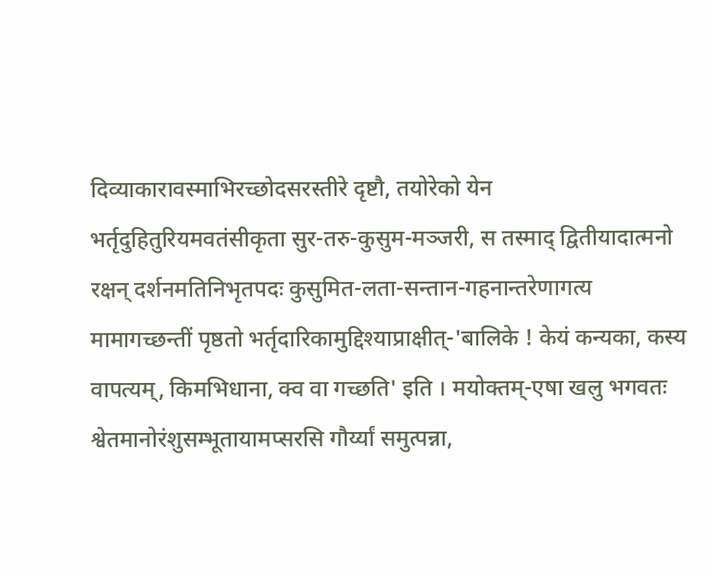दिव्याकारावस्माभिरच्छोदसरस्तीरे दृष्टौ, तयोरेको येन भर्तृदुहितुरियमवतंसीकृता सुर-तरु-कुसुम-मञ्जरी, स तस्माद् द्वितीयादात्मनो रक्षन् दर्शनमतिनिभृतपदः कुसुमित-लता-सन्तान-गहनान्तरेणागत्य मामागच्छन्तीं पृष्ठतो भर्तृदारिकामुद्दिश्याप्राक्षीत्-'बालिके ! केयं कन्यका, कस्य वापत्यम्, किमभिधाना, क्व वा गच्छति' इति । मयोक्तम्-एषा खलु भगवतः श्वेतमानोरंशुसम्भूतायामप्सरसि गौर्य्यां समुत्पन्ना,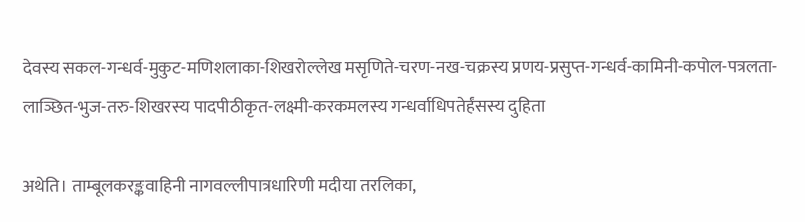देवस्य सकल-गन्धर्व-मुकुट-मणिशलाका-शिखरोल्लेख मसृणिते-चरण-नख-चक्रस्य प्रणय-प्रसुप्त-गन्धर्व-कामिनी-कपोल-पत्रलता-लाञ्छित-भुज-तरु-शिखरस्य पादपीठीकृत-लक्ष्मी-करकमलस्य गन्धर्वाधिपतेर्हंसस्य दुहिता

अथेति। ताम्बूलकरङ्कवाहिनी नागवल्लीपात्रधारिणी मदीया तरलिका,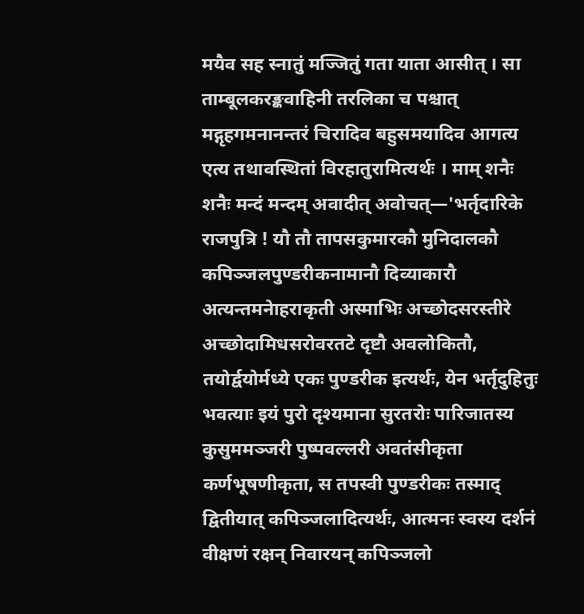मयैव सह स्नातुं मज्जितुं गता याता आसीत् । सा ताम्बूलकरङ्कवाहिनी तरलिका च पश्चात् मद्गृहगमनानन्तरं चिरादिव बहुसमयादिव आगत्य एत्य तथावस्थितां विरहातुरामित्यर्थः । माम् शनैः शनैः मन्दं मन्दम् अवादीत् अवोचत्—'भर्तृदारिके राजपुत्रि ! यौ तौ तापसकुमारकौ मुनिदालकौ कपिञ्जलपुण्डरीकनामानौ दिव्याकारौ अत्यन्तमनेाहराकृती अस्माभिः अच्छोदसरस्तीरे अच्छोदामिधसरोवरतटे दृष्टौ अवलोकितौ, तयोर्द्वयोर्मध्ये एकः पुण्डरीक इत्यर्थः, येन भर्तृदुहितुः भवत्याः इयं पुरो दृश्यमाना सुरतरोः पारिजातस्य कुसुममञ्जरी पुष्पवल्लरी अवतंसीकृता कर्णभूषणीकृता, स तपस्वी पुण्डरीकः तस्माद् द्वितीयात् कपिञ्जलादित्यर्थः, आत्मनः स्वस्य दर्शनं वीक्षणं रक्षन् निवारयन् कपिञ्जलो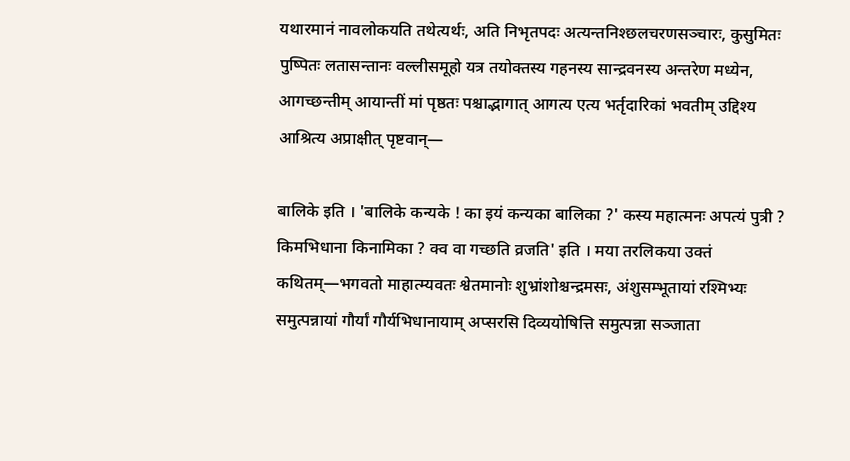यथारमानं नावलोकयति तथेत्यर्थः, अति निभृतपदः अत्यन्तनिश्छलचरणसञ्चारः, कुसुमितः पुष्पितः लतासन्तानः वल्लीसमूहो यत्र तयोक्तस्य गहनस्य सान्द्रवनस्य अन्तरेण मध्येन, आगच्छन्तीम् आयान्तीं मां पृष्ठतः पश्चाद्भागात् आगत्य एत्य भर्तृदारिकां भवतीम् उद्दिश्य आश्रित्य अप्राक्षीत् पृष्टवान्—

बालिके इति । 'बालिके कन्यके ! का इयं कन्यका बालिका ?' कस्य महात्मनः अपत्यं पुत्री ? किमभिधाना किनामिका ? क्व वा गच्छति व्रजति' इति । मया तरलिकया उक्तं कथितम्—भगवतो माहात्म्यवतः श्वेतमानोः शुभ्रांशोश्चन्द्रमसः, अंशुसम्भूतायां रश्मिभ्यः समुत्पन्नायां गौर्यां गौर्यभिधानायाम् अप्सरसि दिव्ययोषित्ति समुत्पन्ना सञ्जाता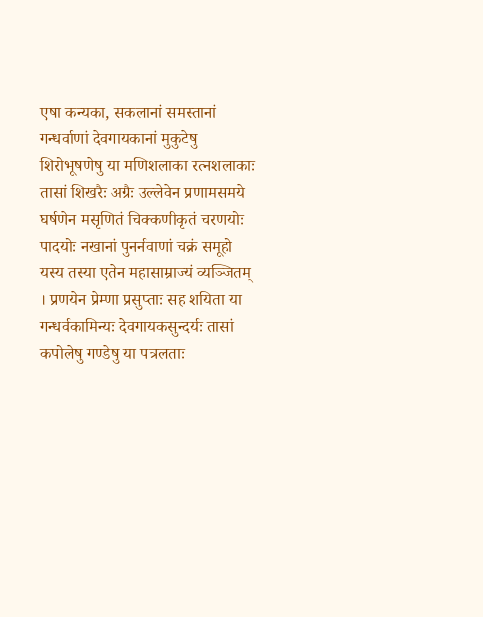एषा कन्यका, सकलानां समस्तानां गन्धर्वाणां देवगायकानां मुकुटेषु शिरोभूषणेषु या मणिशलाका रत्नशलाकाः तासां शिखरैः अग्रैः उल्लेवेन प्रणामसमये घर्षणेन मसृणितं चिक्कणीकृतं चरणयोः पादयोः नखानां पुनर्नवाणां चक्रं समूहो यस्य तस्या एतेन महासाम्राज्यं व्यञ्जितम् । प्रणयेन प्रेम्णा प्रसुप्ताः सह शयिता या गन्धर्वकामिन्यः देवगायकसुन्दर्यः तासां कपोलेषु गण्डेषु या पत्रलताः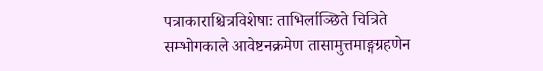पत्राकाराश्चित्रविशेषाः ताभिर्लाञ्छिते चित्रिते सम्भोगकाले आवेष्टनक्रमेण तासामुत्तमाङ्गग्रहणेन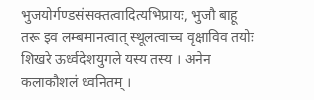भुजयोर्गण्डसंसक्तत्वादित्यभिप्रायः, भुजौ बाहू तरू इव लम्बमानत्वात् स्थूलत्वाच्च वृक्षाविव तयोः शिखरे ऊर्ध्वदेशयुगले यस्य तस्य । अनेन कलाकौशलं ध्वनितम् ।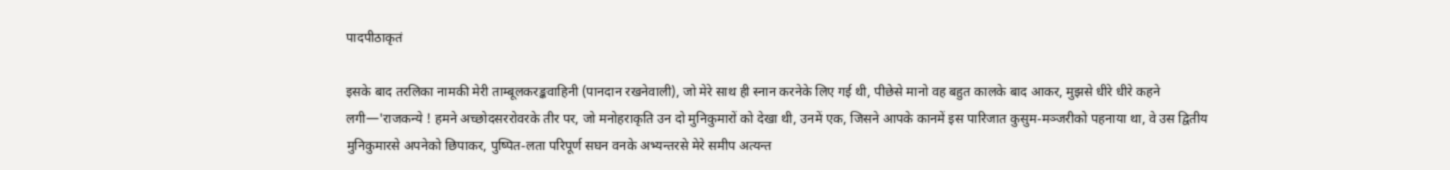पादपीठाकृतं

इसके बाद तरलिका नामकी मेरी ताम्बूलकरङ्कवाहिनी (पानदान रखनेवाली), जो मेरे साथ ही स्नान करनेके लिए गई थी, पीछेसे मानो वह बहुत कालके बाद आकर, मुझसे धीरे धीरे कहने लगी—'राजकन्ये ! हमने अच्छोदसररोवरके तीर पर, जो मनोहराकृति उन दो मुनिकुमारों को देखा थी, उनमें एक, जिसने आपके कानमें इस पारिजात कुसुम-मञ्जरीको पहनाया था, वे उस द्वितीय मुनिकुमारसे अपनेको छिपाकर, पुष्पित-लता परिपूर्ण सघन वनके अभ्यन्तरसे मेरे समीप अत्यन्त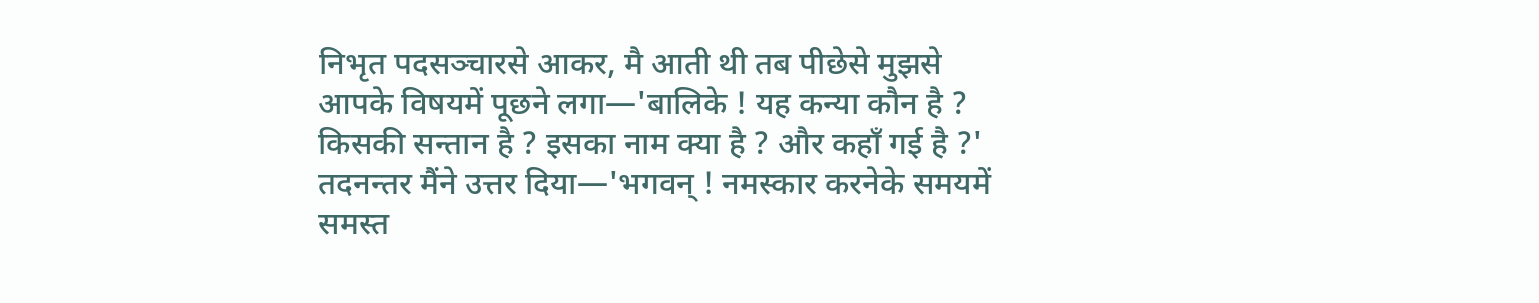निभृत पदसञ्चारसे आकर, मै आती थी तब पीछेसे मुझसे आपके विषयमें पूछने लगा—'बालिके ! यह कन्या कौन है ? किसकी सन्तान है ? इसका नाम क्या है ? और कहाँ गई है ?' तदनन्तर मैंने उत्तर दिया—'भगवन् ! नमस्कार करनेके समयमें समस्त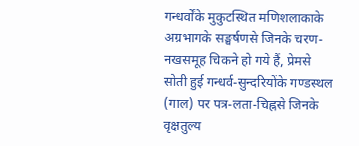गन्धर्वोंके मुकुटस्थित मणिशलाकाके अग्रभागके सङ्घर्षणसे जिनके चरण-नखसमूह चिकने हो गये हैं, प्रेमसे सोती हुई गन्धर्व-सुन्दरियोंके गण्डस्थल (गाल) पर पत्र-लता-चिह्नसे जिनके वृक्षतुल्य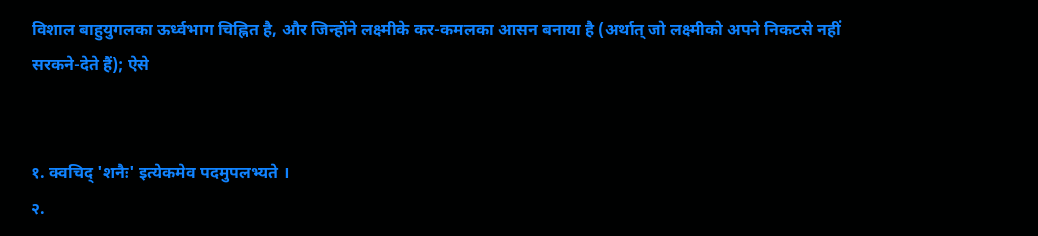विशाल बाहुयुगलका ऊर्ध्वभाग चिह्नित है, और जिन्होंने लक्ष्मीके कर-कमलका आसन बनाया है (अर्थात् जो लक्ष्मीको अपने निकटसे नहीं सरकने-देते हैं); ऐसे


१. क्वचिद् 'शनैः' इत्येकमेव पदमुपलभ्यते ।
२.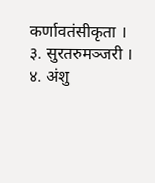कर्णावतंसीकृता ।
३. सुरतरुमञ्जरी ।
४. अंशु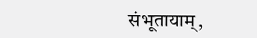संभूतायाम्,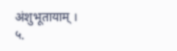अंशुभूतायाम् ।
५.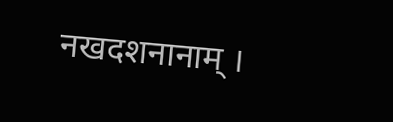नखदशनानाम् ।